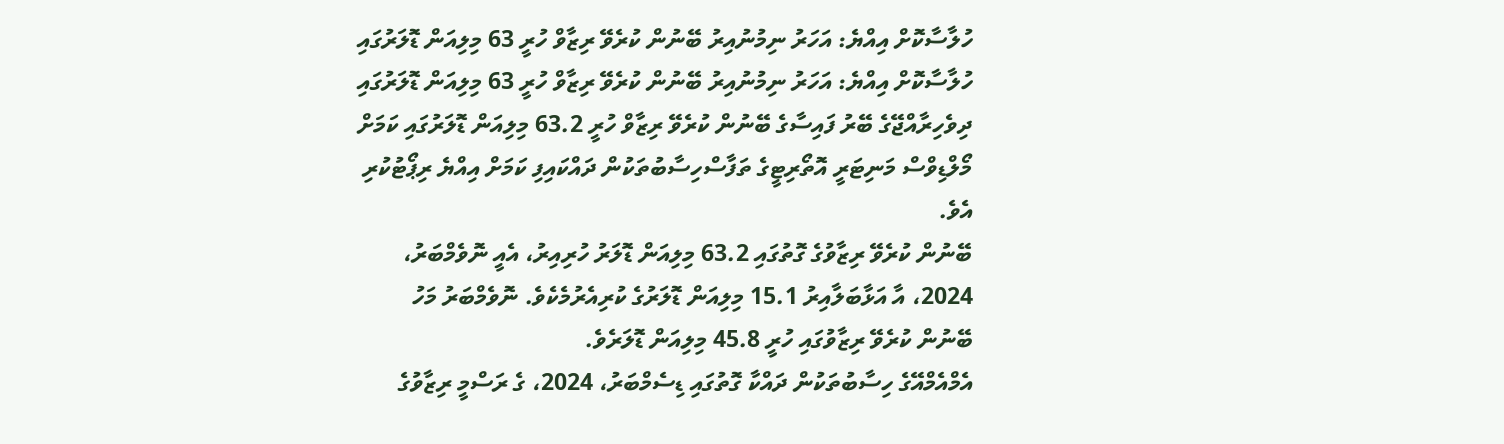ހުލާސާކޮށް އިއްޔެ: އަހަރު ނިމުނުއިރު ބޭނުން ކުރެވޭ ރިޒާވް ހުރީ 63 މިލިއަން ޑޮލަރުގައި
ހުލާސާކޮށް އިއްޔެ: އަހަރު ނިމުނުއިރު ބޭނުން ކުރެވޭ ރިޒާވް ހުރީ 63 މިލިއަން ޑޮލަރުގައި
ދިވެހިރާއްޖޭގެ ބޭރު ފައިސާގެ ބޭނުން ކުރެވޭ ރިޒާވް ހުރީ 63.2 މިލިއަން ޑޮލަރުގައި ކަމަށް މޯލްޑިވްސް މަނިޓަރީ އޮތޯރިޓީގެ ތަފާސްހިސާބުތަކުން ދައްކައިފި ކަމަށް އިއްޔެ ރިޕޯޓުކުރި އެވެ.
ބޭނުން ކުރެވޭ ރިޒާވުގެ ގޮތުގައި 63.2 މިލިއަން ޑޮލަރު ހުރިއިރު، އެއީ ނޮވެމްބަރު، 2024، އާ އަޅާބަލާއިރު 15.1 މިލިއަން ޑޮލަރުގެ ކުރިއެރުމެކެވެ. ނޮވެމްބަރު މަހު ބޭނުން ކުރެވޭ ރިޒާވުގައި ހުރީ 45.8 މިލިއަން ޑޮލަރެވެ.
އެމްއެމްއޭގެ ހިސާބުތަކުން ދައްކާ ގޮތުގައި ޑިސެމްބަރު، 2024، ގެ ރަސްމީ ރިޒާވުގެ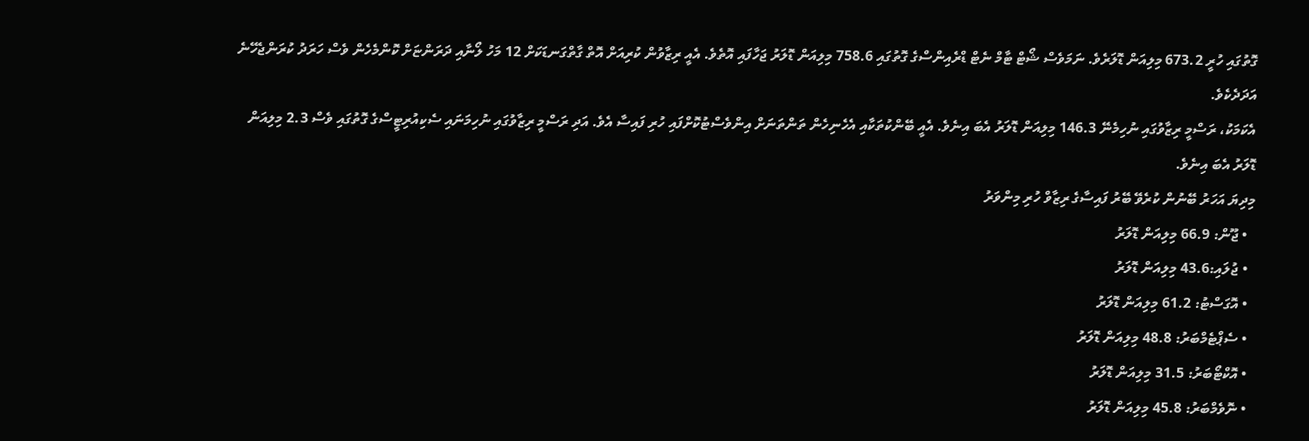ގޮތުގައި ހުރީ 673.2 މިލިއަން ޑޮލަރެވެ. ނަމަވެސް ޝޯޓް ޓާމް ނެޓް ޑްރެއިންސްގެ ގޮތުގައި 758.6 މިލިއަން ޑޮލަރު ޖަހާފައި އޮތެވެ. އެއީ ރިޒާވުން ކުރިއަށް އޮތް ގާތްގަނޑަކަށް 12 މަހު ލޯނާއި ދަރަންޏަށް ކޮންމެހެން ވެސް ހަރަދު ކުރަންޖެހޭނެ އަދަދެކެވެ.
އެކަމަކު، ރަސްމީ ރިޒާވުގައި ނުހިމެނޭ 146.3 މިލިއަން ޑޮލަރު އެބަ އިނެވެ. އެއީ ބޭންކުތަކާއި އެހެނިހެން ތަންތަނަށް އިންވެސްޓުކޮށްފައި ހުރި ފައިސާ އެވެ. އަދި ރަސްމީ ރިޒާވުގައި ނުހިމަނައި ސެކިއުރިޓީސްގެ ގޮތުގައި ވެސް 2.3 މިލިއަން ޑޮލަރު އެބަ އިނެވެ.
މިދިޔަ އަހަރު ބޭނުން ކުރެވޭ ބޭރު ފައިސާގެ ރިޒާވް ހުރި މިންވަރު
  • ޖޫން: 66.9 މިލިއަން ޑޮލަރު
  • ޖުލައި:43.6 މިލިއަން ޑޮލަރު
  • އޮގަސްޓު: 61.2 މިލިއަން ޑޮލަރު
  • ސެޕްޓެމްބަރު: 48.8 މިލިއަން ޑޮލަރު
  • އޮކްޓޯބަރު: 31.5 މިލިއަން ޑޮލަރު
  • ނޮވެމްބަރު: 45.8 މިލިއަން ޑޮލަރު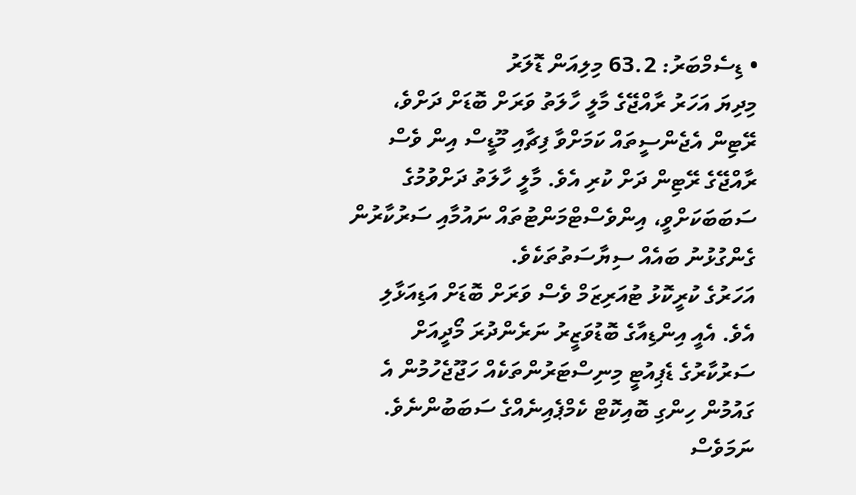• ޑިސެމްބަރު: 63.2 މިލިއަން ޑޮލަރު
މިދިޔަ އަހަރު ރާއްޖޭގެ މާލީ ހާލަތު ވަރަށް ބޮޑަށް ދަށްވެ، ރޭޓިން އެޖެންސީތައް ކަމަށްވާ ފިޗާއި މޫޑީސް އިން ވެސް ރާއްޖޭގެ ރޭޓިން ދަށް ކުރި އެވެ. މާލީ ހާލަތު ދަށްވުމުގެ ސަބަބަކަށްވީ، އިންވެސްޓްމަންޓުތައް ނައުމާއި ސަރުކާރުން ގެންގުޅުނު ބައެއް ސިޔާސަތުތަކެވެ.
އަހަރުގެ ކުރީކޮޅު ޓުއަރިޒަމް ވެސް ވަރަށް ބޮޑަށް އަޑިއަޅާލި އެވެ. އެއީ އިންޑިއާގެ ބޮޑުވަޒީރު ނަރެންދުރަ މޯދީއަށް ސަރުކާރުގެ ޑެޕިއުޓީ މިނިސްޓަރުންތަކެއް ހަޖޫޖެހުމުން އެ ގައުމުން ހިންގި ބޮއިކޮޓް ކެމްޕެއިނެއްގެ ސަބަބުންނެވެ. ނަމަވެސް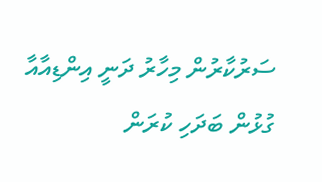ސަރުކާރުން މިހާރު ދަނީ އިންޑިއާއާ ގުޅުން ބަދަހި ކުރަން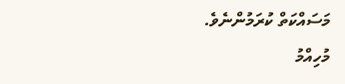މަސައްކަތް ކުރަމުންނެވެ.
މުހިއްމު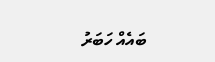ބައެއް ހަބަރު